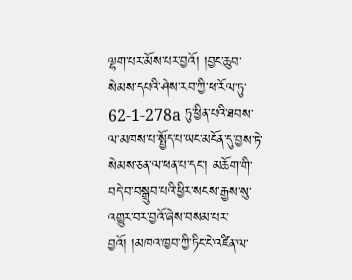ལྷག་པར་མོས་པར་བྱའོ། །བྱང་ཆུབ་སེམས་དཔའི་ཤེས་རབ་ཀྱི་ཕ་རོལ་ཏུ་ 62-1-278a ཏུ་ཕྱིན་པའི་ཐབས་ལ་མཁས་པ་སྤྱོད་པ་ཡང་མངོན་དུ་བྱས་ཏེ་སེམས་ཅན་ལ་ཕན་པ་དང་། མཆོག་གི་བདེ་བ་བསྒྲུབ་པའི་ཕྱིར་སངས་རྒྱས་སུ་འགྱུར་བར་བྱའོ་ཞེས་བསམ་པར་བྱའོ། །མཁའ་ཁྱབ་ཀྱི་ཏིང་ངེ་འཛིན་ལ་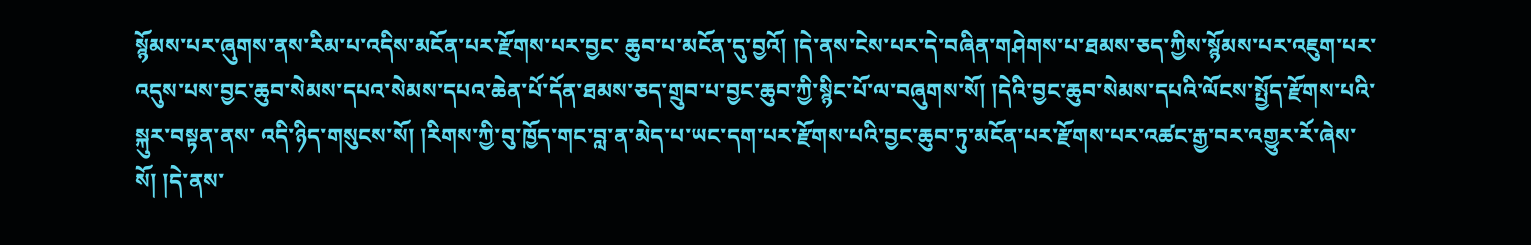སྙོམས་པར་ཞུགས་ནས་རིམ་པ་འདིས་མངོན་པར་རྫོགས་པར་བྱང་ ཆུབ་པ་མངོན་དུ་བྱའོ། །དེ་ནས་ངེས་པར་དེ་བཞིན་གཤེགས་པ་ཐམས་ཅད་ཀྱིས་སྙོམས་པར་འཇུག་པར་འདུས་པས་བྱང་ཆུབ་སེམས་དཔའ་སེམས་དཔའ་ཆེན་པོ་དོན་ཐམས་ཅད་གྲུབ་པ་བྱང་ཆུབ་ཀྱི་སྙིང་པོ་ལ་བཞུགས་སོ། །དེའི་བྱང་ཆུབ་སེམས་དཔའི་ལོངས་སྤྱོད་རྫོགས་པའི་སྐུར་བསྟན་ནས་ འདི་ཉིད་གསུངས་སོ། །རིགས་ཀྱི་བུ་ཁྱོད་གང་བླ་ན་མེད་པ་ཡང་དག་པར་རྫོགས་པའི་བྱང་ཆུབ་ཏུ་མངོན་པར་རྫོགས་པར་འཚང་རྒྱ་བར་འགྱུར་རོ་ཞེས་སོ། །དེ་ནས་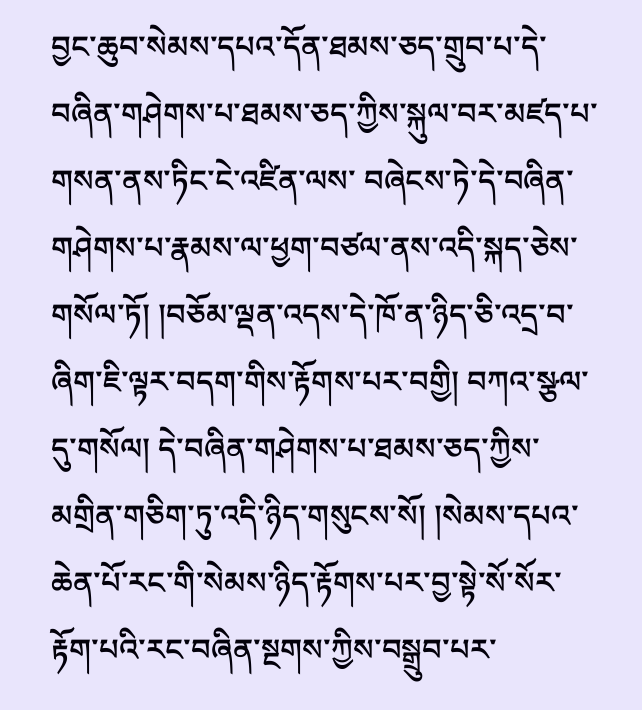བྱང་ཆུབ་སེམས་དཔའ་དོན་ཐམས་ཅད་གྲུབ་པ་དེ་བཞིན་གཤེགས་པ་ཐམས་ཅད་ཀྱིས་སྐུལ་བར་མཛད་པ་གསན་ནས་ཏིང་ངེ་འཛིན་ལས་ བཞེངས་ཏེ་དེ་བཞིན་གཤེགས་པ་རྣམས་ལ་ཕྱག་བཙལ་ནས་འདི་སྐད་ཅེས་གསོལ་ཏོ། །བཅོམ་ལྡན་འདས་དེ་ཁོ་ན་ཉིད་ཅི་འདྲ་བ་ཞིག་ཇི་ལྟར་བདག་གིས་རྟོགས་པར་བགྱི། བཀའ་སྩལ་དུ་གསོལ། དེ་བཞིན་གཤེགས་པ་ཐམས་ཅད་ཀྱིས་མགྲིན་གཅིག་ཏུ་འདི་ཉིད་གསུངས་སོ། །སེམས་དཔའ་ ཆེན་པོ་རང་གི་སེམས་ཉིད་རྟོགས་པར་བྱ་སྟེ་སོ་སོར་རྟོག་པའི་རང་བཞིན་སྔགས་ཀྱིས་བསྒྲུབ་པར་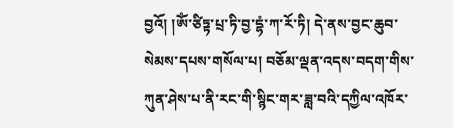བྱའོ། །ཨོཾ་ཙིཏྟ་པྲ་ཏི་བྱ་དྷཾ་ཀ་རོ་ཏི། དེ་ནས་བྱང་ཆུབ་སེམས་དཔས་གསོལ་པ། བཅོམ་ལྡན་འདས་བདག་གིས་ཀུན་ཤེས་པ་ནི་རང་གི་སྙིང་གར་ཟླ་བའི་དཀྱིལ་འཁོར་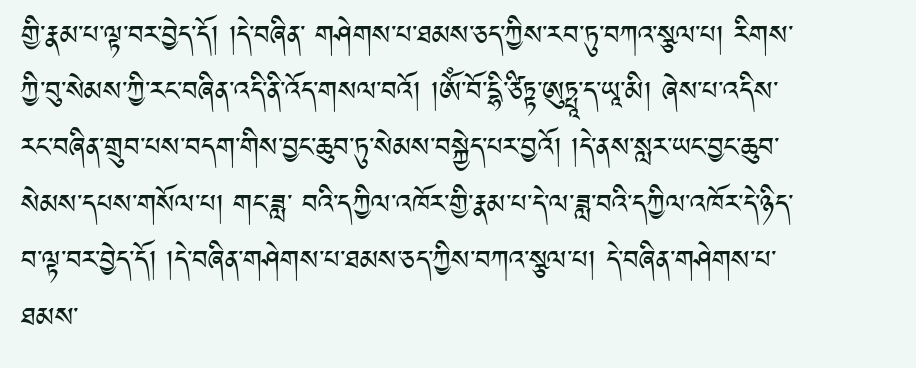གྱི་རྣམ་པ་ལྟ་བར་བྱེད་དོ། །དེ་བཞིན་ གཤེགས་པ་ཐམས་ཅད་ཀྱིས་རབ་ཏུ་བཀའ་སྩལ་པ། རིགས་ཀྱི་བུ་སེམས་ཀྱི་རང་བཞིན་འདི་ནི་འོད་གསལ་བའོ། །ཨོཾ་བོ་དྷི་ཙིཏྟ་ཨུཏྤཱ་ད་ཡཱ་མི། ཞེས་པ་འདིས་རང་བཞིན་གྲུབ་པས་བདག་གིས་བྱང་ཆུབ་ཏུ་སེམས་བསྐྱེད་པར་བྱའོ། །དེ་ནས་སླར་ཡང་བྱང་ཆུབ་སེམས་དཔས་གསོལ་པ། གང་ཟླ་ བའི་དཀྱིལ་འཁོར་གྱི་རྣམ་པ་དེ་ལ་ཟླ་བའི་དཀྱིལ་འཁོར་དེ་ཉིད་བ་ལྟ་བར་བྱེད་དོ། །དེ་བཞིན་གཤེགས་པ་ཐམས་ཅད་ཀྱིས་བཀའ་སྩལ་པ། དེ་བཞིན་གཤེགས་པ་ཐམས་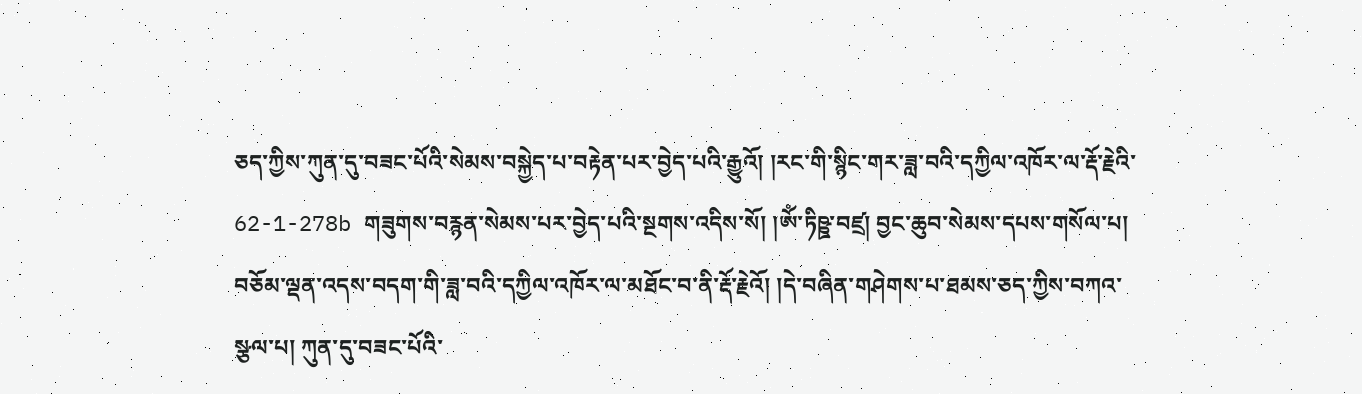ཅད་ཀྱིས་ཀུན་དུ་བཟང་པོའི་སེམས་བསྐྱེད་པ་བརྟེན་པར་བྱེད་པའི་རྒྱུའོ། །རང་གི་སྙིང་གར་ཟླ་བའི་དཀྱིལ་འཁོར་ལ་རྡོ་རྗེའི་ 62-1-278b གཟུགས་བརྙན་སེམས་པར་བྱེད་པའི་སྔགས་འདིས་སོ། །ཨོཾ་ཏིཥྛ་བཛྲ། བྱང་ཆུབ་སེམས་དཔས་གསོལ་པ། བཅོམ་ལྡན་འདས་བདག་གི་ཟླ་བའི་དཀྱིལ་འཁོར་ལ་མཐོང་བ་ནི་རྡོ་རྗེའོ། །དེ་བཞིན་གཤེགས་པ་ཐམས་ཅད་ཀྱིས་བཀའ་སྩལ་པ། ཀུན་དུ་བཟང་པོའི་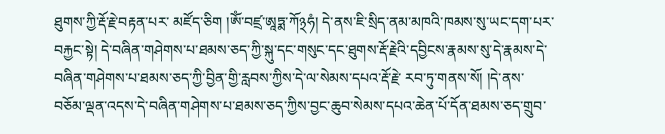ཐུགས་ཀྱི་རྡོ་རྗེ་བརྟན་པར་ མཛོད་ཅིག །ཨོཾ་བཛྲ་ཨཱཏྨ་ཀོ྅ཧཾ། དེ་ནས་ཇི་སྲིད་ནམ་མཁའི་ཁམས་སུ་ཡང་དག་པར་བརྐྱང་སྟེ། དེ་བཞིན་གཤེགས་པ་ཐམས་ཅད་ཀྱི་སྐུ་དང་གསུང་དང་ཐུགས་རྡོ་རྗེའི་དབྱིངས་རྣམས་སུ་དེ་རྣམས་དེ་བཞིན་གཤེགས་པ་ཐམས་ཅད་ཀྱི་བྱིན་གྱི་རླབས་ཀྱིས་དེ་ལ་སེམས་དཔའ་རྡོ་རྗེ་ རབ་ཏུ་གནས་སོ། །དེ་ནས་བཅོམ་ལྡན་འདས་དེ་བཞིན་གཤེགས་པ་ཐམས་ཅད་ཀྱིས་བྱང་ཆུབ་སེམས་དཔའ་ཆེན་པོ་དོན་ཐམས་ཅད་གྲུབ་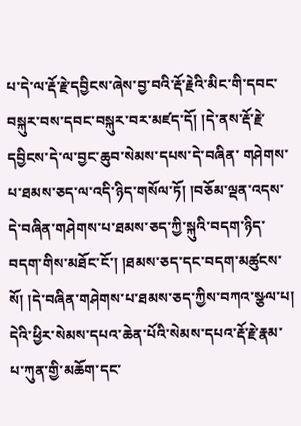པ་དེ་ལ་རྡོ་རྗེ་དབྱིངས་ཞེས་བྱ་བའི་རྡོ་རྗེའི་མིང་གི་དབང་བསྐུར་བས་དབང་བསྐུར་བར་མཛད་དོ། །དེ་ནས་རྡོ་རྗེ་དབྱིངས་དེ་ལ་བྱང་ཆུབ་སེམས་དཔས་དེ་བཞིན་ གཤེགས་པ་ཐམས་ཅད་ལ་འདི་ཉིད་གསོལ་ཏོ། །བཅོམ་ལྡན་འདས་དེ་བཞིན་གཤེགས་པ་ཐམས་ཅད་ཀྱི་སྐུའི་བདག་ཉིད་བདག་གིས་མཐོང་ངོ་། །ཐམས་ཅད་དང་བདག་མཚུངས་སོ། །དེ་བཞིན་གཤེགས་པ་ཐམས་ཅད་ཀྱིས་བཀའ་སྩལ་པ། དེའི་ཕྱིར་སེམས་དཔའ་ཆེན་པོའི་སེམས་དཔའ་རྡོ་རྗེ་རྣམ་ པ་ཀུན་གྱི་མཆོག་དང་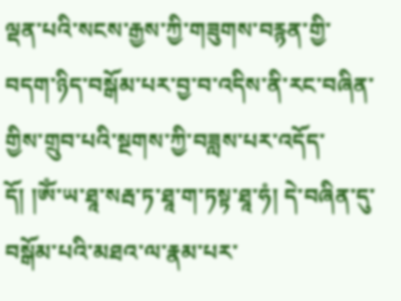ལྡན་པའི་སངས་རྒྱས་ཀྱི་གཟུགས་བརྙན་གྱི་བདག་ཉིད་བསྒོམ་པར་བྱ་བ་འདིས་ནི་རང་བཞིན་གྱིས་གྲུབ་པའི་སྔགས་ཀྱི་བཟླས་པར་འདོད་དོ། །ཨོཾ་ཡ་ཐཱ་སརྦ་ཏ་ཐཱ་ག་ཏསྟ་ཐཱ་ཧཾ། དེ་བཞིན་དུ་བསྒོམ་པའི་མཐའ་ལ་རྣམ་པར་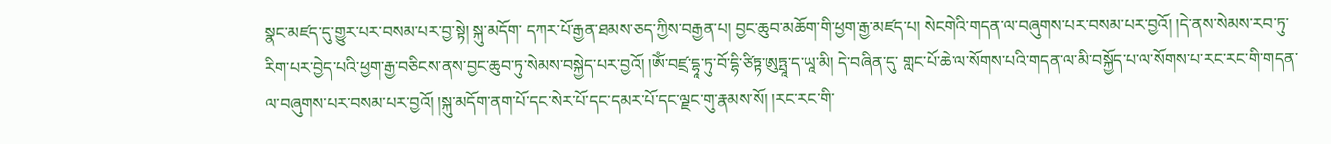སྣང་མཛད་དུ་གྱུར་པར་བསམ་པར་བྱ་སྟེ། སྐུ་མདོག་ དཀར་པོ་རྒྱན་ཐམས་ཅད་ཀྱིས་བརྒྱན་པ། བྱང་ཆུབ་མཆོག་གི་ཕྱག་རྒྱ་མཛད་པ། སེངགེའི་གདན་ལ་བཞུགས་པར་བསམ་པར་བྱའོ། །དེ་ནས་སེམས་རབ་ཏུ་རིག་པར་བྱེད་པའི་ཕྱག་རྒྱ་བཅིངས་ནས་བྱང་ཆུབ་ཏུ་སེམས་བསྐྱེད་པར་བྱའོ། །ཨོཾ་བཛྲ་དྷཱ་ཏུ་བོ་དྷི་ཙིཏྟ་ཨུཏྤཱ་ད་ཡཱ་མི། དེ་བཞིན་དུ་ གླང་པོ་ཆེ་ལ་སོགས་པའི་གདན་ལ་མི་བསྐྱོད་པ་ལ་སོགས་པ་རང་རང་གི་གདན་ལ་བཞུགས་པར་བསམ་པར་བྱའོ། །སྐུ་མདོག་ནག་པོ་དང་སེར་པོ་དང་དམར་པོ་དང་ལྗང་གུ་རྣམས་སོ། །རང་རང་གི་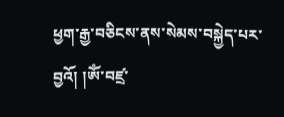ཕྱག་རྒྱ་བཅིངས་ནས་སེམས་བསྐྱེད་པར་བྱའོ། །ཨོཾ་བཛྲ་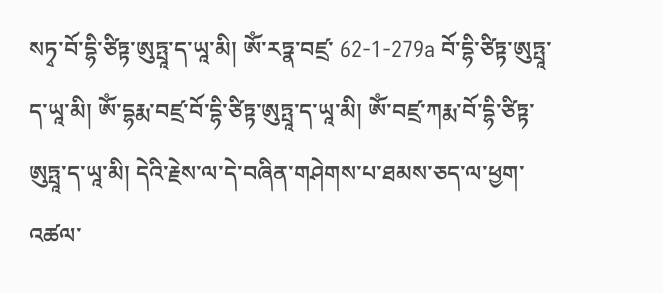སཏྭ་བོ་དྷི་ཙིཏྟ་ཨུཏྤཱ་ད་ཡཱ་མི། ཨོཾ་རཏྣ་བཛྲ་ 62-1-279a བོ་དྷི་ཙིཏྟ་ཨུཏྤཱ་ད་ཡཱ་མི། ཨོཾ་དྷརྨ་བཛྲ་བོ་དྷི་ཙིཏྟ་ཨུཏྤཱ་ད་ཡཱ་མི། ཨོཾ་བཛྲ་ཀརྨ་བོ་དྷི་ཙིཏྟ་ཨུཏྤཱ་ད་ཡཱ་མི། དེའི་རྗེས་ལ་དེ་བཞིན་གཤེགས་པ་ཐམས་ཅད་ལ་ཕྱག་འཚལ་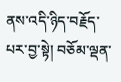ནས་འདི་ཉིད་བརྗོད་པར་བྱ་སྟེ། བཅོམ་ལྡན་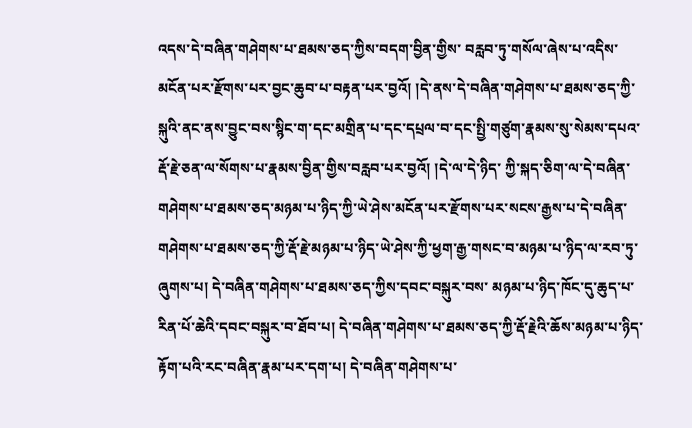འདས་དེ་བཞིན་གཤེགས་པ་ཐམས་ཅད་ཀྱིས་བདག་བྱིན་གྱིས་ བརླབ་ཏུ་གསོལ་ཞེས་པ་འདིས་མངོན་པར་རྫོགས་པར་བྱང་ཆུབ་པ་བརྟན་པར་བྱའོ། །དེ་ནས་དེ་བཞིན་གཤེགས་པ་ཐམས་ཅད་ཀྱི་སྐུའི་ནང་ནས་བྱུང་བས་སྙིང་ག་དང་མགྲིན་པ་དང་དཔྲལ་བ་དང་སྤྱི་གཙུག་རྣམས་སུ་སེམས་དཔའ་རྡོ་རྗེ་ཅན་ལ་སོགས་པ་རྣམས་བྱིན་གྱིས་བརླབ་པར་བྱའོ། །དེ་ལ་དེ་ཉིད་ ཀྱི་སྐད་ཅིག་ལ་དེ་བཞིན་གཤེགས་པ་ཐམས་ཅད་མཉམ་པ་ཉིད་ཀྱི་ཡེ་ཤེས་མངོན་པར་རྫོགས་པར་སངས་རྒྱས་པ་དེ་བཞིན་གཤེགས་པ་ཐམས་ཅད་ཀྱི་རྡོ་རྗེ་མཉམ་པ་ཉིད་ཡེ་ཤེས་ཀྱི་ཕྱག་རྒྱ་གསང་བ་མཉམ་པ་ཉིད་ལ་རབ་ཏུ་ཞུགས་པ། དེ་བཞིན་གཤེགས་པ་ཐམས་ཅད་ཀྱིས་དབང་བསྐུར་བས་ མཉམ་པ་ཉིད་ཁོང་དུ་ཆུད་པ་རིན་པོ་ཆེའི་དབང་བསྐུར་བ་ཐོབ་པ། དེ་བཞིན་གཤེགས་པ་ཐམས་ཅད་ཀྱི་རྡོ་རྗེའི་ཆོས་མཉམ་པ་ཉིད་རྟོག་པའི་རང་བཞིན་རྣམ་པར་དག་པ། དེ་བཞིན་གཤེགས་པ་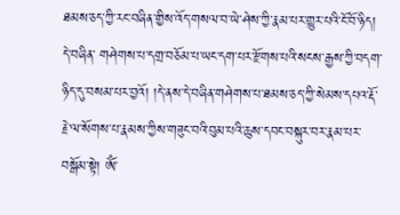ཐམས་ཅད་ཀྱི་རང་བཞིན་གྱིས་འོད་གསལ་བ་ཡེ་ཤེས་ཀྱི་རྣམ་པར་གྱུར་པའི་ངོ་བོ་ཉིད། དེ་བཞིན་ གཤེགས་པ་དགྲ་བཅོམ་པ་ཡང་དག་པར་རྫོགས་པའི་སངས་རྒྱས་ཀྱི་བདག་ཉིད་དུ་བསམ་པར་བྱའོ། །དེ་ནས་དེ་བཞིན་གཤེགས་པ་ཐམས་ཅད་ཀྱི་སེམས་དཔའ་རྡོ་རྗེ་ལ་སོགས་པ་རྣམས་ཀྱིས་གཟུང་བའི་བུམ་པའི་ཆུས་དབང་བསྐུར་བར་རྣམ་པར་བསྒོམ་སྟེ། ཨོཾ་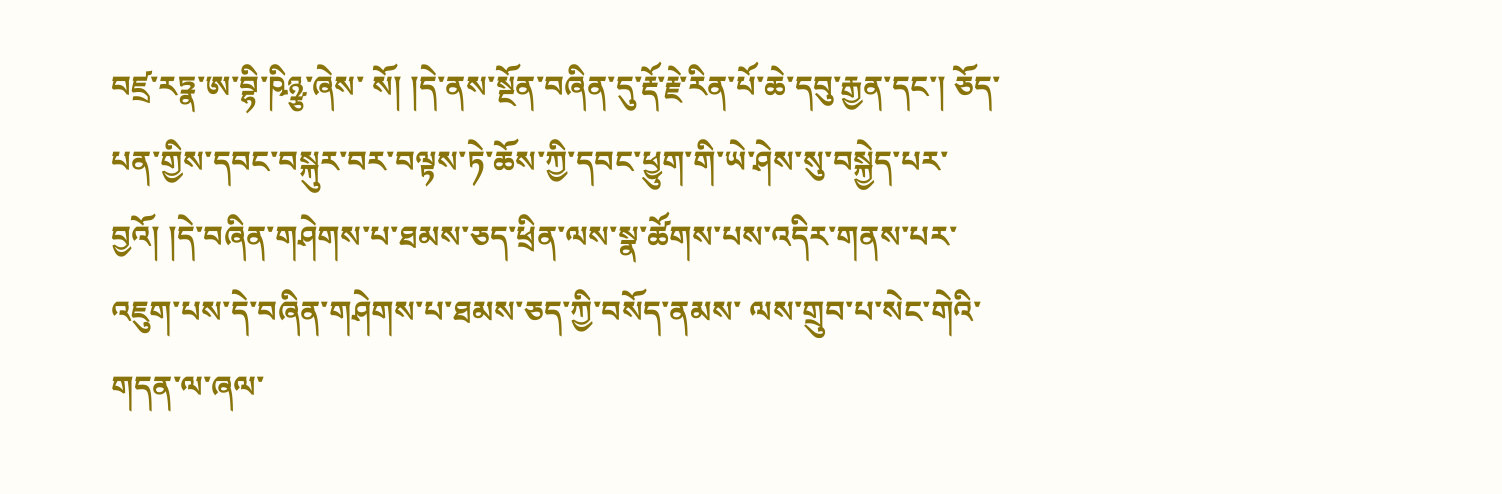བཛྲ་རཏྣ་ཨ་བྷི་ཥིཉྩ་ཞེས་ སོ། །དེ་ནས་སྔོན་བཞིན་དུ་རྡོ་རྗེ་རིན་པོ་ཆེ་དབུ་རྒྱན་དང་། ཅོད་པན་གྱིས་དབང་བསྐུར་བར་བལྟས་ཏེ་ཆོས་ཀྱི་དབང་ཕྱུག་གི་ཡེ་ཤེས་སུ་བསྐྱེད་པར་བྱའོ། །དེ་བཞིན་གཤེགས་པ་ཐམས་ཅད་ཕྲིན་ལས་སྣ་ཚོགས་པས་འདིར་གནས་པར་འཇུག་པས་དེ་བཞིན་གཤེགས་པ་ཐམས་ཅད་ཀྱི་བསོད་ནམས་ ལས་གྲུབ་པ་སེང་གེའི་གདན་ལ་ཞལ་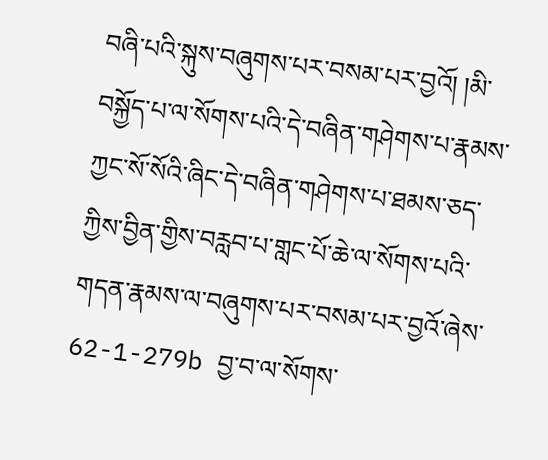བཞི་པའི་སྐུས་བཞུགས་པར་བསམ་པར་བྱའོ། །མི་བསྐྱོད་པ་ལ་སོགས་པའི་དེ་བཞིན་གཤེགས་པ་རྣམས་ཀྱང་སོ་སོའི་ཞིང་དེ་བཞིན་གཤེགས་པ་ཐམས་ཅད་ཀྱིས་བྱིན་གྱིས་བརླབ་པ་གླང་པོ་ཆེ་ལ་སོགས་པའི་གདན་རྣམས་ལ་བཞུགས་པར་བསམ་པར་བྱའོ་ཞེས་ 62-1-279b བྱ་བ་ལ་སོགས་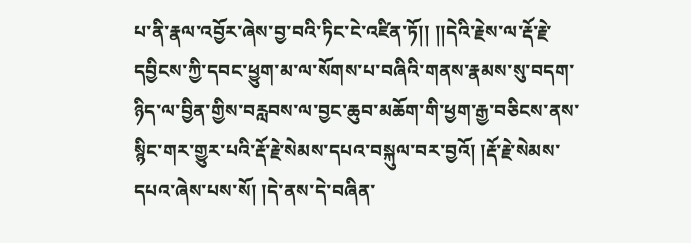པ་ནི་རྣལ་འབྱོར་ཞེས་བྱ་བའི་ཏིང་ངེ་འཛིན་ཏོ།། །།དེའི་རྗེས་ལ་རྡོ་རྗེ་དབྱིངས་ཀྱི་དབང་ཕྱུག་མ་ལ་སོགས་པ་བཞིའི་གནས་རྣམས་སུ་བདག་ཉིད་ལ་བྱིན་གྱིས་བརླབས་ལ་བྱང་ཆུབ་མཆོག་གི་ཕྱག་རྒྱ་བཅིངས་ནས་སྙིང་གར་གྱུར་པའི་རྡོ་རྗེ་སེམས་དཔའ་བསྐུལ་བར་བྱའོ། །རྡོ་རྗེ་སེམས་ དཔའ་ཞེས་པས་སོ། །དེ་ནས་དེ་བཞིན་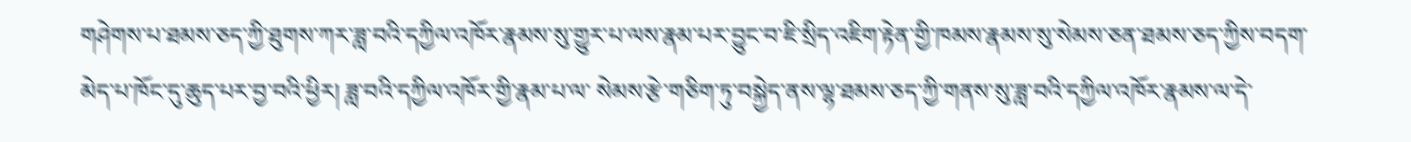གཤེགས་པ་ཐམས་ཅད་ཀྱི་ཐུགས་ཀར་ཟླ་བའི་དཀྱིལ་འཁོར་རྣམས་སུ་གྱུར་པ་ལས་རྣམ་པར་བྱུང་བ་ཇི་སྲིད་འཇིག་རྟེན་གྱི་ཁམས་རྣམས་སུ་སེམས་ཅན་ཐམས་ཅད་ཀྱིས་བདག་མེད་པ་ཁོང་དུ་ཆུད་པར་བྱ་བའི་ཕྱིར། ཟླ་བའི་དཀྱིལ་འཁོར་གྱི་རྣམ་པ་ལ་ སེམས་རྩེ་གཅིག་ཏུ་བསྐྱེད་ནས་ལྷ་ཐམས་ཅད་ཀྱི་གནས་སུ་ཟླ་བའི་དཀྱིལ་འཁོར་རྣམས་ལ་དེ་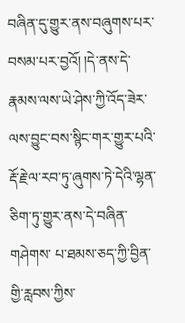བཞིན་དུ་གྱུར་ནས་བཞུགས་པར་བསམ་པར་བྱའོ། །དེ་ནས་དེ་རྣམས་ལས་ཡེ་ཤེས་ཀྱི་འོད་ཟེར་ལས་བྱུང་བས་སྙིང་གར་གྱུར་པའི་རྡོ་རྗེ་ལ་རབ་ཏུ་ཞུགས་ཏེ་དེའི་ལྷན་ཅིག་ཏུ་གྱུར་ནས་དེ་བཞིན་གཤེགས་ པ་ཐམས་ཅད་ཀྱི་བྱིན་གྱི་རླབས་ཀྱིས་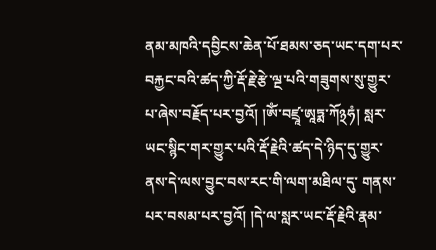ནམ་མཁའི་དབྱིངས་ཆེན་པོ་ཐམས་ཅད་ཡང་དག་པར་བརྐྱང་བའི་ཚད་ཀྱི་རྡོ་རྗེ་རྩེ་ལྔ་པའི་གཟུགས་སུ་གྱུར་པ་ཞེས་བརྗོད་པར་བྱའོ། །ཨོཾ་བཛྲཱ་ཨཱཏྨ་ཀོ྅ཧཾ། སླར་ཡང་སྙིང་གར་གྱུར་པའི་རྡོ་རྗེའི་ཚད་དེ་ཉིད་དུ་གྱུར་ནས་དེ་ལས་བྱུང་བས་རང་གི་ལག་མཐིལ་དུ་ གནས་པར་བསམ་པར་བྱའོ། །དེ་ལ་སླར་ཡང་རྡོ་རྗེའི་རྣམ་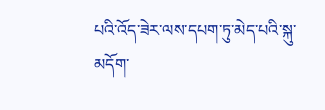པའི་འོད་ཟེར་ལས་དཔག་ཏུ་མེད་པའི་སྐུ་མདོག་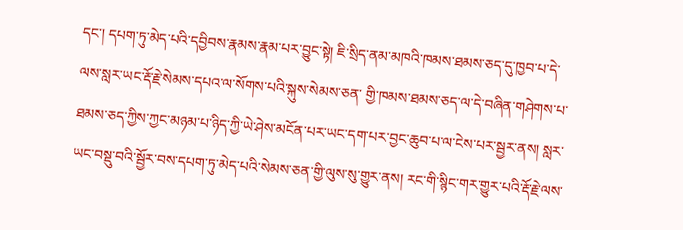དང་། དཔག་ཏུ་མེད་པའི་དབྱིབས་རྣམས་རྣམ་པར་བྱུང་སྟེ། ཇི་སྲིད་ནམ་མཁའི་ཁམས་ཐམས་ཅད་དུ་ཁྱབ་པ་དེ་ལས་སླར་ཡང་རྡོ་རྗེ་སེམས་དཔའ་ལ་སོགས་པའི་སྐུས་སེམས་ཅན་ གྱི་ཁམས་ཐམས་ཅད་ལ་དེ་བཞིན་གཤེགས་པ་ཐམས་ཅད་ཀྱིས་ཀྱང་མཉམ་པ་ཉིད་ཀྱི་ཡེ་ཤེས་མངོན་པར་ཡང་དག་པར་བྱང་ཆུབ་པ་ལ་ངེས་པར་སྦྱར་ནས། སླར་ཡང་བསྡུ་བའི་སྦྱོར་བས་དཔག་ཏུ་མེད་པའི་སེམས་ཅན་གྱི་ལུས་སུ་གྱུར་ནས། རང་གི་སྙིང་གར་གྱུར་པའི་རྡོ་རྗེ་ལས་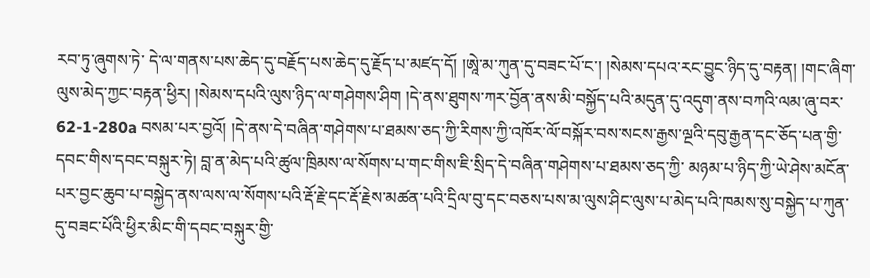རབ་ཏུ་ཞུགས་ཏེ་ དེ་ལ་གནས་པས་ཆེད་དུ་བརྗོད་པས་ཆེད་དུ་རྗོད་པ་མཛད་དོ། །ཨཱེ་མ་ཀུན་དུ་བཟང་པོ་ང་། །སེམས་དཔའ་རང་བྱུང་ཉིད་དུ་བརྟན། །གང་ཞིག་ལུས་མེད་ཀྱང་བརྟན་ཕྱིར། །སེམས་དཔའི་ལུས་ཉིད་ལ་གཤེགས་ཤིག །དེ་ནས་ཐུགས་ཀར་བྱོན་ནས་མི་བསྐྱོད་པའི་མདུན་དུ་འདུག་ནས་བཀའི་ལམ་ཞུ་བར་ 62-1-280a བསམ་པར་བྱའོ། །དེ་ནས་དེ་བཞིན་གཤེགས་པ་ཐམས་ཅད་ཀྱི་རིགས་ཀྱི་འཁོར་ལོ་བསྐོར་བས་སངས་རྒྱས་ལྔའི་དབུ་རྒྱན་དང་ཅོད་པན་གྱི་དབང་གིས་དབང་བསྐུར་ཏེ། བླ་ན་མེད་པའི་ཚུལ་ཁྲིམས་ལ་སོགས་པ་གང་གིས་ཇི་སྲིད་དེ་བཞིན་གཤེགས་པ་ཐམས་ཅད་ཀྱི་ མཉམ་པ་ཉིད་ཀྱི་ཡེ་ཤེས་མངོན་པར་བྱང་ཆུབ་པ་བསྐྱེད་ནས་ལས་ལ་སོགས་པའི་རྡོ་རྗེ་དང་རྡོ་རྗེས་མཚན་པའི་དྲིལ་བུ་དང་བཅས་པས་མ་ལུས་ཤིང་ལུས་པ་མེད་པའི་ཁམས་སུ་བསྐྱེད་པ་ཀུན་དུ་བཟང་པོའི་ཕྱིར་མིང་གི་དབང་བསྐུར་གྱི་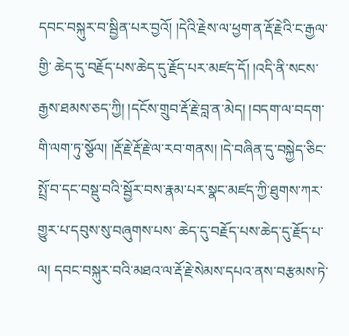དབང་བསྐུར་བ་སྦྱིན་པར་བྱའོ། །དེའི་རྗེས་ལ་ཕྱག་ན་རྡོ་རྗེའི་ང་རྒྱལ་གྱི་ ཆེད་དུ་བརྗོད་པས་ཆེད་དུ་རྗོད་པར་མཛད་དོ། །འདི་ནི་སངས་རྒྱས་ཐམས་ཅད་ཀྱི། །དངོས་གྲུབ་རྡོ་རྗེ་བླ་ན་མེད། །བདག་ལ་བདག་གི་ལག་ཏུ་སྩོལ། །རྡོ་རྗེ་རྡོ་རྗེ་ལ་རབ་གནས། །དེ་བཞིན་དུ་བསྐྱེད་ཅིང་སྤྲོ་བ་དང་བསྡུ་བའི་སྦྱོར་བས་རྣམ་པར་སྣང་མཛད་ཀྱི་ཐུགས་ཀར་གྱུར་པ་དབུས་སུ་བཞུགས་པས་ ཆེད་དུ་བརྗོད་པས་ཆེད་དུ་རྗོད་པ་ལ། དབང་བསྐུར་བའི་མཐའ་ལ་རྡོ་རྗེ་སེམས་དཔའ་ནས་བརྩམས་ཏེ་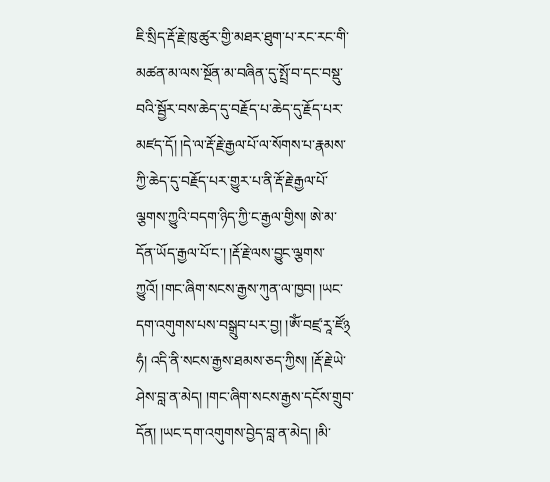ཇི་སྲིད་རྡོ་རྗེ་ཁུ་ཚུར་གྱི་མཐར་ཐུག་པ་རང་རང་གི་མཚན་མ་ལས་སྔོན་མ་བཞིན་དུ་སྤྲོ་བ་དང་བསྡུ་བའི་སྦྱོར་བས་ཆེད་དུ་བརྗོད་པ་ཆེད་དུ་རྗོད་པར་མཛད་དོ། །དེ་ལ་རྡོ་རྗེ་རྒྱལ་པོ་ལ་སོགས་པ་རྣམས་ ཀྱི་ཆེད་དུ་བརྗོད་པར་གྱུར་པ་ནི་རྡོ་རྗེ་རྒྱལ་པོ་ལྕགས་ཀྱུའི་བདག་ཉིད་ཀྱི་ང་རྒྱལ་གྱིས། ཨེ་མ་དོན་ཡོད་རྒྱལ་པོ་ང་། །རྡོ་རྗེ་ལས་བྱུང་ལྕགས་ཀྱུའོ། །གང་ཞིག་སངས་རྒྱས་ཀུན་ལ་ཁྱབ། །ཡང་དག་འགུགས་པས་བསྒྲུབ་པར་བྱ། །ཨོཾ་བཛྲ་རཱ་ཛོ྅ཧཾ། འདི་ནི་སངས་རྒྱས་ཐམས་ཅད་ཀྱིས། །རྡོ་རྗེ་ཡེ་ ཤེས་བླ་ན་མེད། །གང་ཞིག་སངས་རྒྱས་དངོས་གྲུབ་དོན། །ཡང་དག་འགུགས་བྱེད་བླ་ན་མེད། །མི་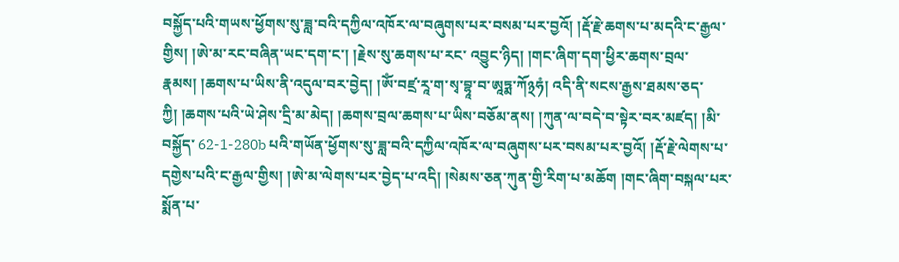བསྐྱོད་པའི་གཡས་ཕྱོགས་སུ་ཟླ་བའི་དཀྱིལ་འཁོར་ལ་བཞུགས་པར་བསམ་པར་བྱའོ། །རྡོ་རྗེ་ཆགས་པ་མདའི་ང་རྒྱལ་གྱིས། །ཨེ་མ་རང་བཞིན་ཡང་དག་ང་། །རྗེས་སུ་ཆགས་པ་རང་ འབྱུང་ཉིད། །གང་ཞིག་དག་ཕྱིར་ཆགས་བྲལ་རྣམས། །ཆགས་པ་ཡིས་ནི་འདུལ་བར་བྱེད། །ཨོཾ་བཛྲ་རཱ་ག་སྭ་བྷཱ་བ་ཨཱཏྨ་ཀོ྅ཧཾ། འདི་ནི་སངས་རྒྱས་ཐམས་ཅད་ཀྱི། །ཆགས་པའི་ཡེ་ཤེས་དྲི་མ་མེད། །ཆགས་བྲལ་ཆགས་པ་ཡིས་བཅོམ་ནས། །ཀུན་ལ་བདེ་བ་སྟེར་བར་མཛད། །མི་བསྐྱོད་ 62-1-280b པའི་གཡོན་ཕྱོགས་སུ་ཟླ་བའི་དཀྱིལ་འཁོར་ལ་བཞུགས་པར་བསམ་པར་བྱའོ། །རྡོ་རྗེ་ལེགས་པ་དགྱེས་པའི་ང་རྒྱལ་གྱིས། །ཨེ་མ་ལེགས་པར་བྱེད་པ་འདི། །སེམས་ཅན་ཀུན་གྱི་རིག་པ་མཆོག །གང་ཞིག་བསྐལ་པར་སྨོན་པ་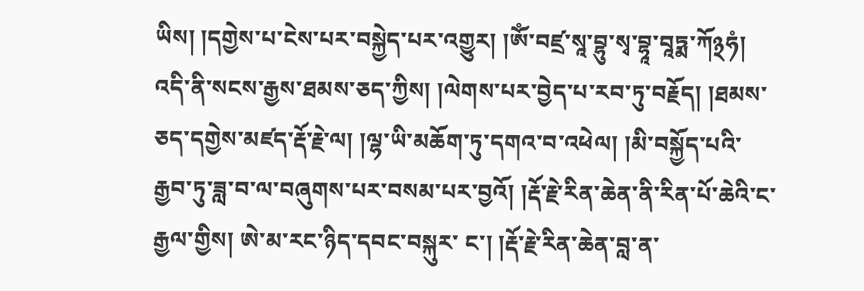ཡིས། །དགྱེས་པ་ངེས་པར་བསྐྱེད་པར་འགྱུར། །ཨོཾ་བཛྲ་སཱ་བྷུ་སྭ་བྷཱ་བཱཏྨ་ཀོ྅ཧཾ། འདི་ནི་སངས་རྒྱས་ཐམས་ཅད་ཀྱིས། །ལེགས་པར་བྱེད་པ་རབ་ཏུ་བརྗོད། །ཐམས་ཅད་དགྱེས་མཛད་རྡོ་རྗེ་ལ། །ལྷ་ཡི་མཆོག་ཏུ་དགའ་བ་འཕེལ། །མི་བསྐྱོད་པའི་རྒྱབ་ཏུ་ཟླ་བ་ལ་བཞུགས་པར་བསམ་པར་བྱའོ། །རྡོ་རྗེ་རིན་ཆེན་ནི་རིན་པོ་ཆེའི་ང་རྒྱལ་གྱིས། ཨེ་མ་རང་ཉིད་དབང་བསྐུར་ ང་། །རྡོ་རྗེ་རིན་ཆེན་བླ་ན་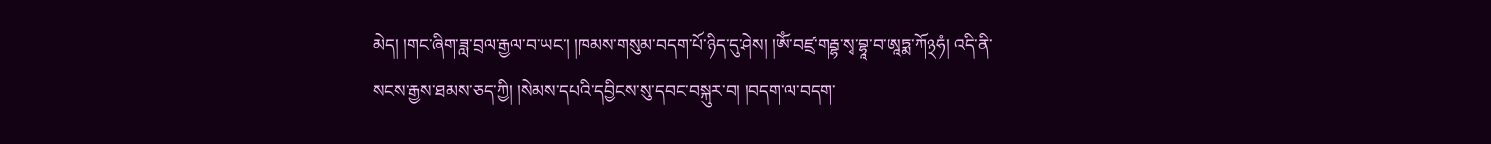མེད། །གང་ཞིག་ཟླ་བྲལ་རྒྱལ་བ་ཡང་། །ཁམས་གསུམ་བདག་པོ་ཉིད་དུ་ཤེས། །ཨོཾ་བཛྲ་གརྦྷ་སྭ་བྷཱ་བ་ཨཱཏྨ་ཀོ྅ཧཾ། འདི་ནི་སངས་རྒྱས་ཐམས་ཅད་ཀྱི། །སེམས་དཔའི་དབྱིངས་སུ་དབང་བསྐུར་བ། །བདག་ལ་བདག་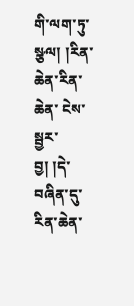གི་ལག་ཏུ་སྩལ། །རིན་ཆེན་རིན་ཆེན་ ངེས་སྦྱར་བྱ། །དེ་བཞིན་དུ་རིན་ཆེན་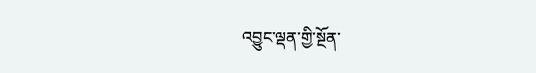འབྱུང་ལྡན་གྱི་སྔོན་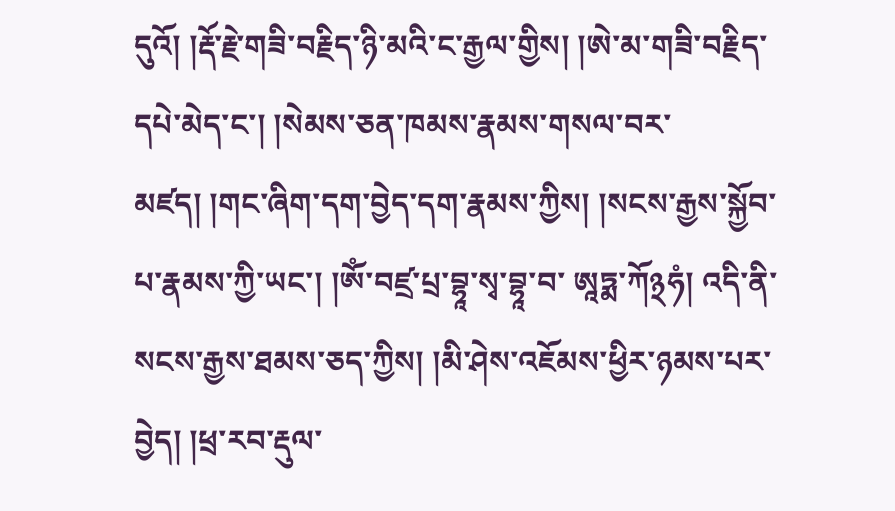དུའོ། །རྡོ་རྗེ་གཟི་བརྗིད་ཉི་མའི་ང་རྒྱལ་གྱིས། །ཨེ་མ་གཟི་བརྗིད་དཔེ་མེད་ང་། །སེམས་ཅན་ཁམས་རྣམས་གསལ་བར་མཛད། །གང་ཞིག་དག་བྱེད་དག་རྣམས་ཀྱིས། །སངས་རྒྱས་སྐྱོབ་པ་རྣམས་ཀྱི་ཡང་། །ཨོཾ་བཛྲ་པྲ་བྷཱ་སྭ་བྷཱ་བ་ ཨཱཏྨ་ཀོ྅ཧཾ། འདི་ནི་སངས་རྒྱས་ཐམས་ཅད་ཀྱིས། །མི་ཤེས་འཇོམས་ཕྱིར་ཉམས་པར་བྱེད། །ཕྲ་རབ་རྡུལ་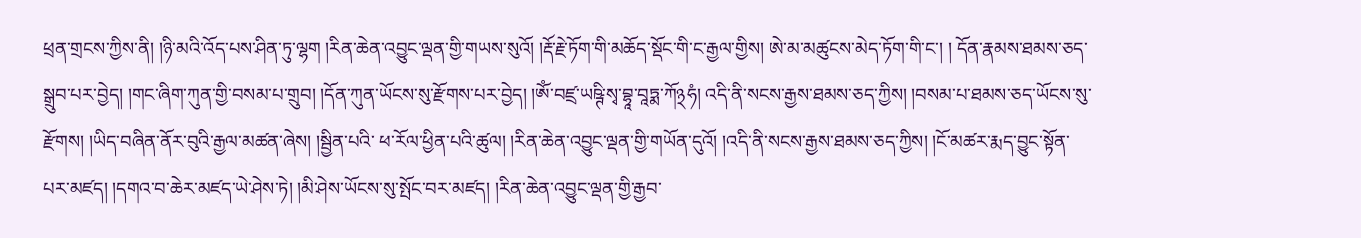ཕྲན་གྲངས་ཀྱིས་ནི། །ཉི་མའི་འོད་པས་ཤིན་ཏུ་ལྷག །རིན་ཆེན་འབྱུང་ལྡན་གྱི་གཡས་སུའོ། །རྡོ་རྗེ་ཏོག་གི་མཆོད་སྡོང་གི་ང་རྒྱལ་གྱིས། ཨེ་མ་མཚུངས་མེད་ཏོག་གི་ང་། ། དོན་རྣམས་ཐམས་ཅད་སྒྲུབ་པར་བྱེད། །གང་ཞིག་ཀུན་གྱི་བསམ་པ་གྲུབ། །དོན་ཀུན་ཡོངས་སུ་རྫོགས་པར་བྱེད། །ཨོཾ་བཛྲ་ཡཥྚི་སྭ་བྷཱ་བཱཏྨ་ཀོ྅ཧཾ། འདི་ནི་སངས་རྒྱས་ཐམས་ཅད་ཀྱིས། །བསམ་པ་ཐམས་ཅད་ཡོངས་སུ་རྫོགས། །ཡིད་བཞིན་ནོར་བུའི་རྒྱལ་མཚན་ཞེས། །སྦྱིན་པའི་ ཕ་རོལ་ཕྱིན་པའི་ཚུལ། །རིན་ཆེན་འབྱུང་ལྡན་གྱི་གཡོན་དུའོ། །འདི་ནི་སངས་རྒྱས་ཐམས་ཅད་ཀྱིས། །ངོ་མཚར་རྨད་བྱུང་སྟོན་པར་མཛད། །དགའ་བ་ཆེར་མཛད་ཡེ་ཤེས་ཏེ། །མི་ཤེས་ཡོངས་སུ་སྤོང་བར་མཛད། །རིན་ཆེན་འབྱུང་ལྡན་གྱི་རྒྱབ་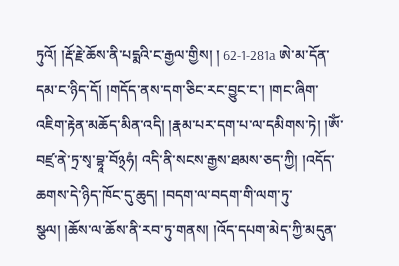ཏུའོ། །རྡོ་རྗེ་ཆོས་ནི་པདྨའི་ང་རྒྱལ་གྱིས། ། 62-1-281a ཨེ་མ་དོན་དམ་ང་ཉིད་དོ། །གདོད་ནས་དག་ཅིང་རང་བྱུང་ང་། །གང་ཞིག་འཇིག་རྟེན་མཆོད་མིན་འདི། །རྣམ་པར་དག་པ་ལ་དམིགས་ཏེ། །ཨོཾ་བཛྲ་ནེ་ཏྲ་སྭ་བྷཱ་བོ྅ཧཾ། འདི་ནི་སངས་རྒྱས་ཐམས་ཅད་ཀྱི། །འདོད་ཆགས་དེ་ཉིད་ཁོང་དུ་ཆུད། །བདག་ལ་བདག་གི་ལག་ཏུ་ སྩལ། །ཆོས་ལ་ཆོས་ནི་རབ་ཏུ་གནས། །འོད་དཔག་མེད་ཀྱི་མདུན་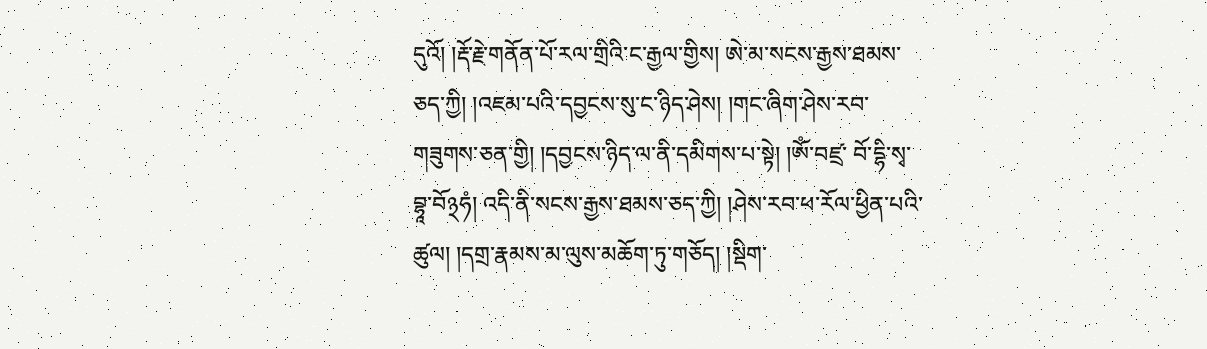དུའོ། །རྡོ་རྗེ་གནོན་པོ་རལ་གྲིའི་ང་རྒྱལ་གྱིས། ཨེ་མ་སངས་རྒྱས་ཐམས་ཅད་ཀྱི། །འཇམ་པའི་དབྱངས་སུ་ང་ཉིད་ཤེས། །གང་ཞིག་ཤེས་རབ་གཟུགས་ཅན་གྱི། །དབྱངས་ཉིད་ལ་ནི་དམིགས་པ་སྟེ། །ཨོཾ་བཛྲ་ བོ་དྷི་སྭ་བྷཱ་བོ྅ཧཾ། འདི་ནི་སངས་རྒྱས་ཐམས་ཅད་ཀྱི། །ཤེས་རབ་ཕ་རོལ་ཕྱིན་པའི་ཚུལ། །དགྲ་རྣམས་མ་ལུས་མཆོག་ཏུ་གཅོད། །སྡིག་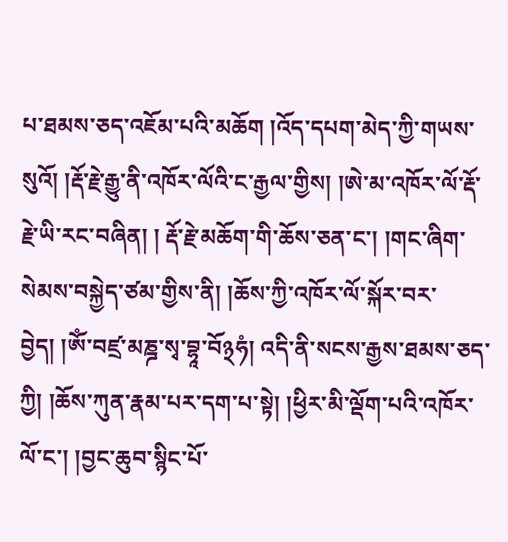པ་ཐམས་ཅད་འཇོམ་པའི་མཆོག །འོད་དཔག་མེད་ཀྱི་གཡས་སུའོ། །རྡོ་རྗེ་རྒྱུ་ནི་འཁོར་ལོའི་ང་རྒྱལ་གྱིས། །ཨེ་མ་འཁོར་ལོ་རྡོ་རྗེ་ཡི་རང་བཞིན། ། རྡོ་རྗེ་མཆོག་གི་ཆོས་ཅན་ང་། །གང་ཞིག་སེམས་བསྐྱེད་ཙམ་གྱིས་ནི། །ཆོས་ཀྱི་འཁོར་ལོ་སྐོར་བར་བྱེད། །ཨོཾ་བཛྲ་མཎྜ་སྭ་བྷཱ་བོ྅ཧཾ། འདི་ནི་སངས་རྒྱས་ཐམས་ཅད་ཀྱི། །ཆོས་ཀུན་རྣམ་པར་དག་པ་སྟེ། །ཕྱིར་མི་ལྡོག་པའི་འཁོར་ལོ་ང་། །བྱང་ཆུབ་སྙིང་པོ་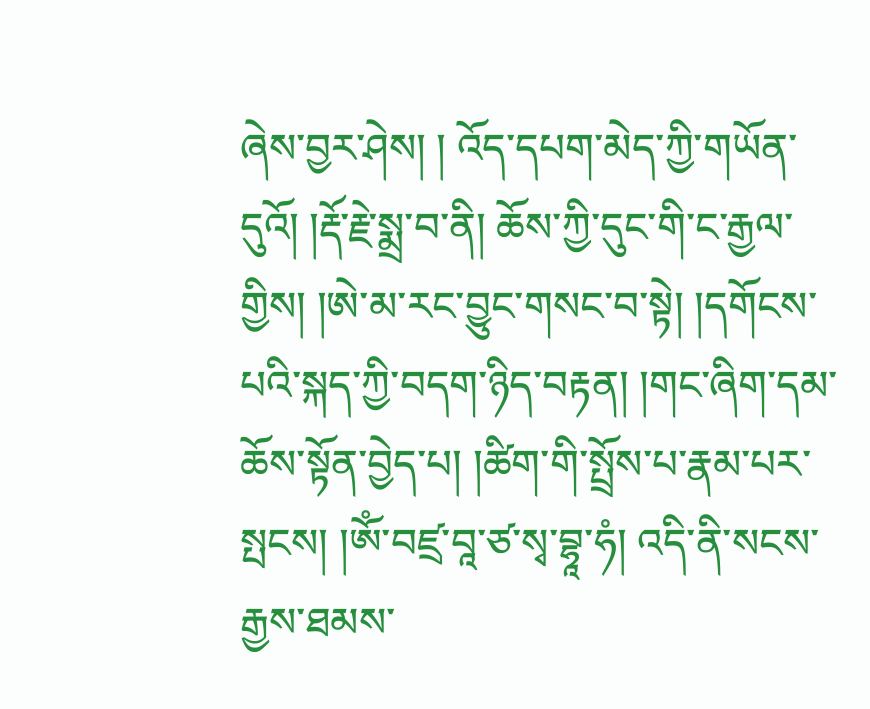ཞེས་བྱར་ཤེས། ། འོད་དཔག་མེད་ཀྱི་གཡོན་དུའོ། །རྡོ་རྗེ་སྨྲ་བ་ནི། ཆོས་ཀྱི་དུང་གི་ང་རྒྱལ་གྱིས། །ཨེ་མ་རང་བྱུང་གསང་བ་སྟེ། །དགོངས་པའི་སྐད་ཀྱི་བདག་ཉིད་བརྟན། །གང་ཞིག་དམ་ཆོས་སྟོན་བྱེད་པ། །ཚིག་གི་སྤྲོས་པ་རྣམ་པར་སྤངས། །ཨོཾ་བཛྲ་བཱ་ཙ་སྭ་བྷཱ་ཧཾ། འདི་ནི་སངས་རྒྱས་ཐམས་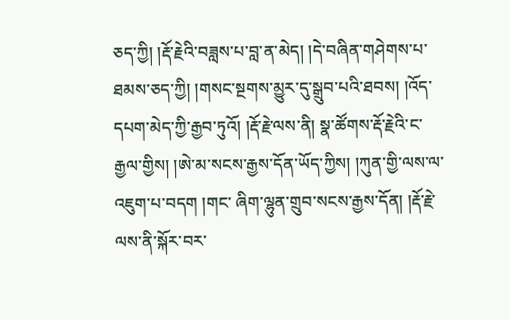ཅད་ཀྱི། །རྡོ་རྗེའི་བཟླས་པ་བླ་ན་མེད། །དེ་བཞིན་གཤེགས་པ་ཐམས་ཅད་ཀྱི། །གསང་སྔགས་མྱུར་དུ་སྒྲུབ་པའི་ཐབས། །འོད་དཔག་མེད་ཀྱི་རྒྱབ་ཏུའོ། །རྡོ་རྗེ་ལས་ནི། སྣ་ཚོགས་རྡོ་རྗེའི་ང་རྒྱལ་གྱིས། །ཨེ་མ་སངས་རྒྱས་དོན་ཡོད་ཀྱིས། །ཀུན་གྱི་ལས་ལ་འཇུག་པ་བདག །གང་ ཞིག་ལྷུན་གྲུབ་སངས་རྒྱས་དོན། །རྡོ་རྗེ་ལས་ནི་སྐོར་བར་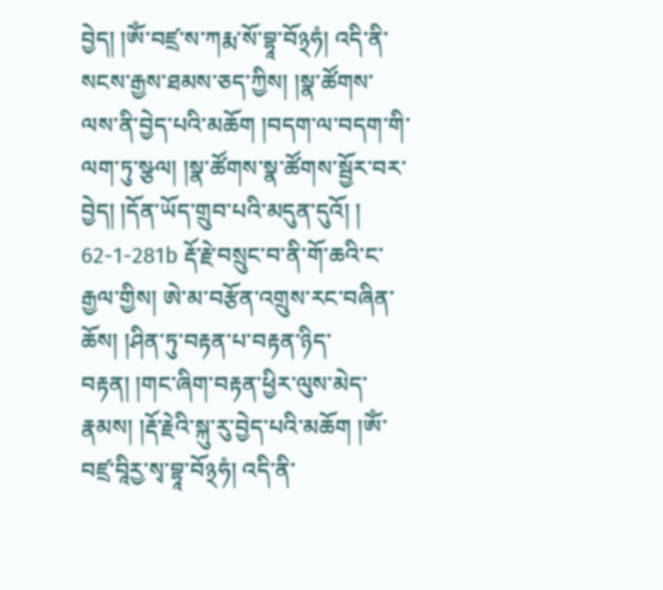བྱེད། །ཨོཾ་བཛྲ་ས་ཀརྨ་སོ་བྷཱ་བོ྅ཧཾ། འདི་ནི་སངས་རྒྱས་ཐམས་ཅད་ཀྱིས། །སྣ་ཚོགས་ལས་ནི་བྱེད་པའི་མཆོག །བདག་ལ་བདག་གི་ལག་ཏུ་སྩལ། །སྣ་ཚོགས་སྣ་ཚོགས་སྦྱོར་བར་བྱེད། །དོན་ཡོད་གྲུབ་པའི་མདུན་དུའོ། ། 62-1-281b རྡོ་རྗེ་བསྲུང་བ་ནི་གོ་ཆའི་ང་རྒྱལ་གྱིས། ཨེ་མ་བརྩོན་འགྲུས་རང་བཞིན་ཆོས། །ཤིན་ཏུ་བརྟན་པ་བརྟན་ཉིད་བརྟན། །གང་ཞིག་བརྟན་ཕྱིར་ལུས་མེད་རྣམས། །རྡོ་རྗེའི་སྐུ་རུ་བྱེད་པའི་མཆོག །ཨོཾ་བཛྲ་བཱིརྱ་སྭ་བྷཱ་བོ྅ཧཾ། འདི་ནི་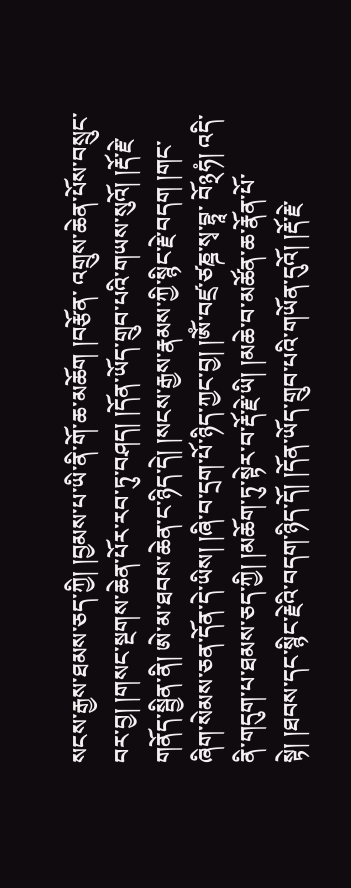སངས་རྒྱས་ཐམས་ཅད་ཀྱི། །བྱམས་པ་ཡི་ནི་གོ་ཆ་མཆོག །བརྩོན་ འགྲུས་ཆེན་པོས་བསྲུང་བར་བྱ། །གསང་སྔགས་ཆེན་པོར་རབ་ཏུ་བཤད། །དོན་ཡོད་གྲུབ་པའི་གཡས་སུའོ། །རྡོ་རྗེ་གནོད་སྦྱིན་ནི། ཨེ་མ་ཐབས་ཆེན་ང་ཉིད་དེ། །སངས་རྒྱས་རྣམས་ཀྱི་སྙིང་རྗེ་བདག །གང་ཞིག་སེམས་ཅན་དོན་དེ་ཡིས། །ཞི་བ་དྲག་པོ་ཉིད་ཀྱང་བྱ། །ཨོཾ་བཛྲ་ཙཎྜ་སྭ་བྷཱ་ བོ྅ཧཾ། འདི་ནི་གདུག་པ་ཐམས་ཅད་ཀྱི། །མཆོག་ཏུ་སྟེར་བ་རྡོ་རྗེ་ཡི། །མཆེ་བ་མཚོན་ཆ་རྣོན་པོ་སྟེ། །ཐབས་དང་སྙིང་རྗེའི་བདག་ཉིད་དོ། །དོན་ཡོད་གྲུབ་པའི་གཡོན་དུའོ། །རྡོ་རྗེ་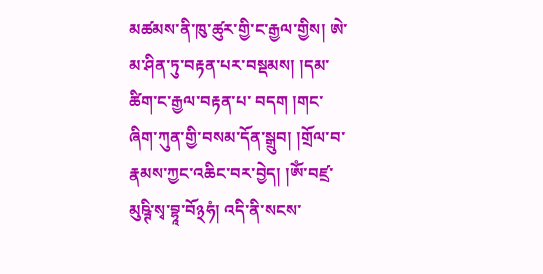མཚམས་ནི་ཁུ་ཚུར་གྱི་ང་རྒྱལ་གྱིས། ཨེ་མ་ཤིན་ཏུ་བརྟན་པར་བསྡམས། །དམ་ཚིག་ང་རྒྱལ་བརྟན་པ་ བདག །གང་ཞིག་ཀུན་གྱི་བསམ་དོན་སྒྲུབ། །གྲོལ་བ་རྣམས་ཀྱང་འཆིང་བར་བྱེད། །ཨོཾ་བཛྲ་མུཥྚི་སྭ་བྷཱ་བོ྅ཧཾ། འདི་ནི་སངས་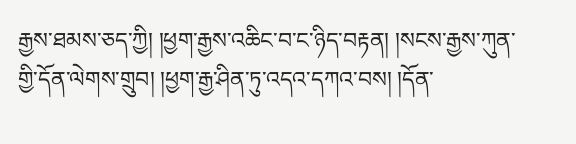རྒྱས་ཐམས་ཅད་ཀྱི། །ཕྱག་རྒྱས་འཆིང་བ་ང་ཉིད་བརྟན། །སངས་རྒྱས་ཀུན་གྱི་དོན་ལེགས་གྲུབ། །ཕྱག་རྒྱ་ཤིན་ཏུ་འདའ་དཀའ་བས། །དོན་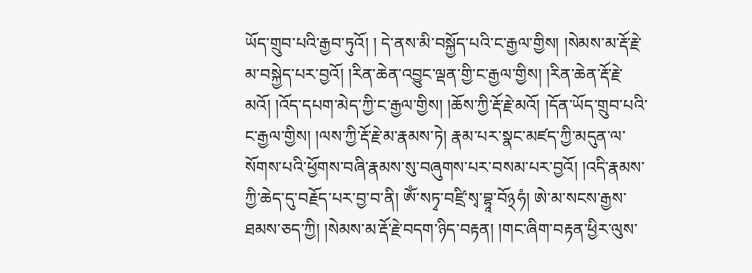ཡོད་གྲུབ་པའི་རྒྱབ་ཏུའོ། ། དེ་ནས་མི་བསྐྱོད་པའི་ང་རྒྱལ་གྱིས། །སེམས་མ་རྡོ་རྗེ་མ་བསྐྱེད་པར་བྱའོ། །རིན་ཆེན་འབྱུང་ལྡན་གྱི་ང་རྒྱལ་གྱིས། །རིན་ཆེན་རྡོ་རྗེ་མའོ། །འོད་དཔག་མེད་ཀྱི་ང་རྒྱལ་གྱིས། །ཆོས་ཀྱི་རྡོ་རྗེ་མའོ། །དོན་ཡོད་གྲུབ་པའི་ང་རྒྱལ་གྱིས། །ལས་ཀྱི་རྡོ་རྗེ་མ་རྣམས་ཏེ། རྣམ་པར་སྣང་མཛད་ཀྱི་མདུན་ལ་ སོགས་པའི་ཕྱོགས་བཞི་རྣམས་སུ་བཞུགས་པར་བསམ་པར་བྱའོ། །འདི་རྣམས་ཀྱི་ཆེད་དུ་བརྗོད་པར་བྱ་བ་ནི། ཨོཾ་སཏྭ་བཛྲི་སྭ་བྷཱ་བོ྅ཧཾ། ཨེ་མ་སངས་རྒྱས་ཐམས་ཅད་ཀྱི། །སེམས་མ་རྡོ་རྗེ་བདག་ཉིད་བརྟན། །གང་ཞིག་བརྟན་ཕྱིར་ལུས་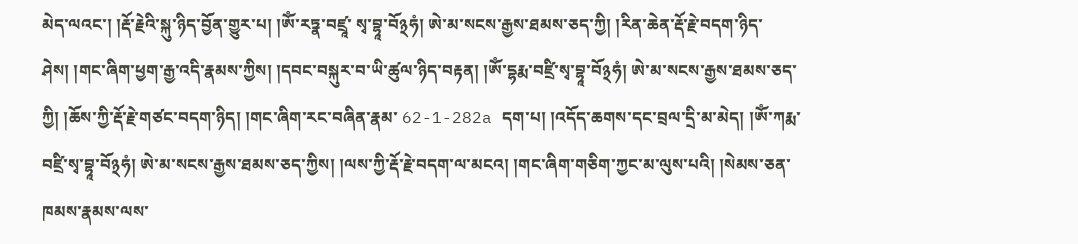མེད་ལའང་། །རྡོ་རྗེའི་སྐུ་ཉིད་བྱོན་གྱུར་པ། །ཨོཾ་རཏྣ་བཛྲཱ་ སྭ་བྷཱ་བོ྅ཧཾ། ཨེ་མ་སངས་རྒྱས་ཐམས་ཅད་ཀྱི། །རིན་ཆེན་རྡོ་རྗེ་བདག་ཉིད་ཤེས། །གང་ཞིག་ཕྱག་རྒྱ་འདི་རྣམས་ཀྱིས། །དབང་བསྐུར་བ་ཡི་ཚུལ་ཉིད་བརྟན། །ཨོཾ་དྷརྨ་བཛྲི་སྭ་བྷཱ་བོ྅ཧཾ། ཨེ་མ་སངས་རྒྱས་ཐམས་ཅད་ཀྱི། །ཆོས་ཀྱི་རྡོ་རྗེ་གཙང་བདག་ཉིད། །གང་ཞིག་རང་བཞིན་རྣམ་ 62-1-282a དག་པ། །འདོད་ཆགས་དང་བྲལ་དྲི་མ་མེད། །ཨོཾ་ཀརྨ་བཛྲི་སྭ་བྷཱ་བོ྅ཧཾ། ཨེ་མ་སངས་རྒྱས་ཐམས་ཅད་ཀྱིས། །ལས་ཀྱི་རྡོ་རྗེ་བདག་ལ་མངའ། །གང་ཞིག་གཅིག་ཀྱང་མ་ལུས་པའི། །སེམས་ཅན་ཁམས་རྣམས་ལས་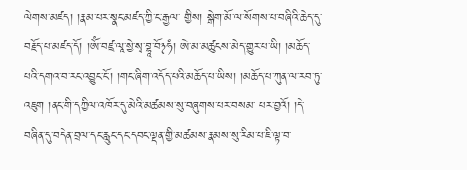ལེགས་མཛད། །རྣམ་པར་སྣང་མཛད་ཀྱི་ང་རྒྱལ་ གྱིས། སྒེག་མོ་ལ་སོགས་པ་བཞིའི་ཆེད་དུ་བརྗོད་པ་མཛད་དོ། །ཨོཾ་བཛྲ་ལཱ་སྱེ་སྭ་བྷཱ་བོ྅ཧཾ། ཨེ་མ་མཚུངས་མེད་གྱུར་པ་ཡི། །མཆོད་པའི་དགའ་བ་རང་འབྱུང་ངོ་། །གང་ཞིག་འདོད་པའི་མཆོད་པ་ཡིས། །མཆོད་པ་ཀུན་ལ་རབ་ཏུ་འཇུག །ནང་གི་དཀྱིལ་འཁོར་དུ་མེའི་མཚམས་སུ་བཞུགས་པར་བསམ་ པར་བྱའོ། །དེ་བཞིན་དུ་བདེན་བྲལ་དང་རླུང་དང་དབང་ལྡན་གྱི་མཚམས་རྣམས་སུ་རིམ་པ་ཇི་ལྟ་བ་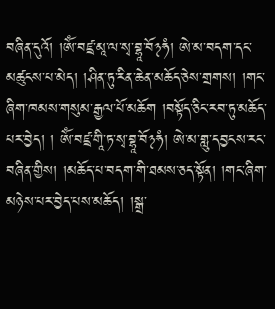བཞིན་དུའོ། །ཨོཾ་བཛྲ་མཱ་ལ་སྭ་བྷཱ་བོ྅ཧཾ། ཨེ་མ་བདག་དང་མཚུངས་པ་མེད། །ཤིན་ཏུ་རིན་ཆེན་མཆོད་ཅེས་གྲགས། །གང་ཞིག་ཁམས་གསུམ་རྒྱལ་པོ་མཆོག །བསྟོད་ཅིང་རབ་ཏུ་མཆོད་པར་བྱེད། ། ཨོཾ་བཛྲ་གཱི་ཏ་སྭ་བྷཱ་བོ྅ཧཾ། ཨེ་མ་གླུ་དབྱངས་རང་བཞིན་གྱིས། །མཆོད་པ་བདག་གི་ཐམས་ཅད་སྟོན། །གང་ཞིག་མཉེས་པར་བྱེད་པས་མཆོད། །སྒྲ་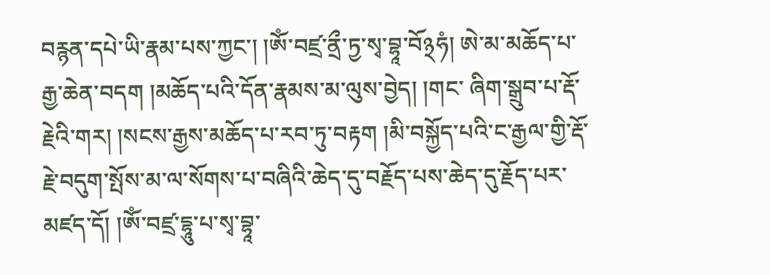བརྙན་དཔེ་ཡི་རྣམ་པས་ཀྱང་། །ཨོཾ་བཛྲ་ནྲྀ་ཏྱ་སྭ་བྷཱ་བོ྅ཧཾ། ཨེ་མ་མཆོད་པ་རྒྱ་ཆེན་བདག །མཆོད་པའི་དོན་རྣམས་མ་ལུས་བྱེད། །གང་ ཞིག་སྒྲུབ་པ་རྡོ་རྗེའི་གར། །སངས་རྒྱས་མཆོད་པ་རབ་ཏུ་བརྟག །མི་བསྐྱོད་པའི་ང་རྒྱལ་གྱི་རྡོ་རྗེ་བདུག་སྤོས་མ་ལ་སོགས་པ་བཞིའི་ཆེད་དུ་བརྗོད་པས་ཆེད་དུ་རྗོད་པར་མཛད་དོ། །ཨོཾ་བཛྲ་དྷཱུ་པ་སྭ་བྷཱ་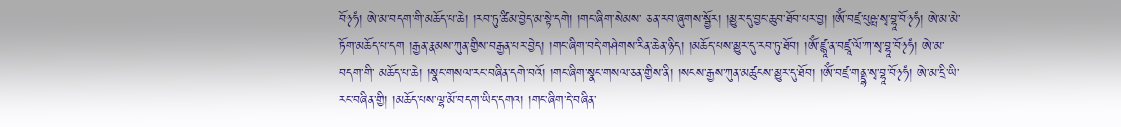བོ྅ཧཾ། ཨེ་མ་བདག་གི་མཆོད་པ་ཆེ། །རབ་ཏུ་ཚིམ་བྱེད་མ་སྟེ་དགེ། །གང་ཞིག་སེམས་ ཅན་རབ་ཞུགས་སྦྱོར། །མྱུར་དུ་བྱང་ཆུབ་ཐོབ་པར་བྱ། །ཨོཾ་བཛྲ་པུཥྤ་སྭ་བྷཱ་བོ྅ཧཾ། ཨེ་མ་མེ་ཏོག་མཆོད་པ་དག །རྒྱན་རྣམས་ཀུན་གྱིས་བརྒྱན་པར་བྱེད། །གང་ཞིག་བདེ་གཤེགས་རིན་ཆེན་ཉིད། །མཆོད་པས་མྱུར་དུ་རབ་ཏུ་ཐོབ། །ཨོཾ་ཛྙཱ་ན་བཛྲཱ་ལོ་ཀ་སྭ་བྷཱ་བོ྅ཧཾ། ཨེ་མ་བདག་གི་ མཆོད་པ་ཆེ། །སྣང་གསལ་རང་བཞིན་དགེ་བའོ། །གང་ཞིག་སྣང་གསལ་ཅན་གྱིས་ནི། །སངས་རྒྱས་ཀུན་མཚུངས་མྱུར་དུ་ཐོབ། །ཨོཾ་བཛྲ་གནྡྷ་སྭ་བྷཱ་བོ྅ཧཾ། ཨེ་མ་དྲི་ཡི་རང་བཞིན་གྱི། །མཆོད་པས་ལྷ་མོ་བདག་ཡིད་དགའ། །གང་ཞིག་དེ་བཞིན་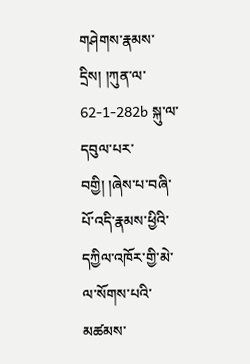གཤེགས་རྣམས་དྲིས། །ཀུན་ལ་ 62-1-282b སྐུ་ལ་དབུལ་པར་བགྱི། །ཞེས་པ་བཞི་པོ་འདི་རྣམས་ཕྱིའི་དཀྱིལ་འཁོར་གྱི་མེ་ལ་སོགས་པའི་མཚམས་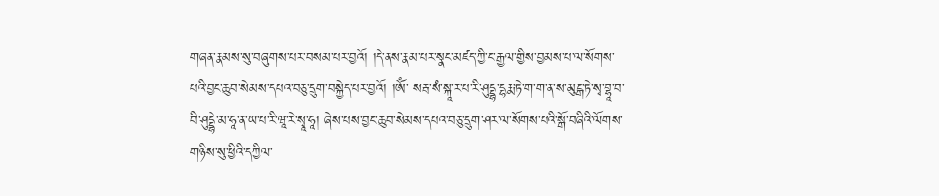གཞན་རྣམས་སུ་བཞུགས་པར་བསམ་པར་བྱའོ། །དེ་ནས་རྣམ་པར་སྣང་མཛད་ཀྱི་ང་རྒྱལ་གྱིས་བྱམས་པ་ལ་སོགས་པའི་བྱང་ཆུབ་སེམས་དཔའ་བཅུ་དྲུག་བསྐྱེད་པར་བྱའོ། །ཨོཾ་ སརྦ་སཾ་སྐཱ་ར་པ་རི་ཤུདྡྷ་དྷརྨ་ཏེ་ག་ག་ན་ས་མུངྒ་ཏེ་སྭ་བྷཱ་བ་བི་ཤུདྡྷེ་མ་ཧཱ་ན་ཡ་པ་རི་ཝཱ་རེ་སྭཱ་ཧཱ། ཞེས་པས་བྱང་ཆུབ་སེམས་དཔའ་བཅུ་དྲུག་ཤར་ལ་སོགས་པའི་སྒོ་བཞིའི་ལོགས་གཉིས་སུ་ཕྱིའི་དཀྱིལ་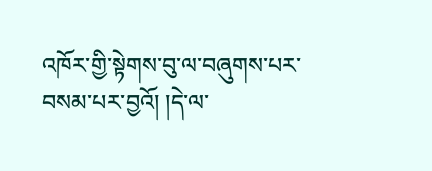འཁོར་གྱི་སྟེགས་བུ་ལ་བཞུགས་པར་བསམ་པར་བྱའོ། །དེ་ལ་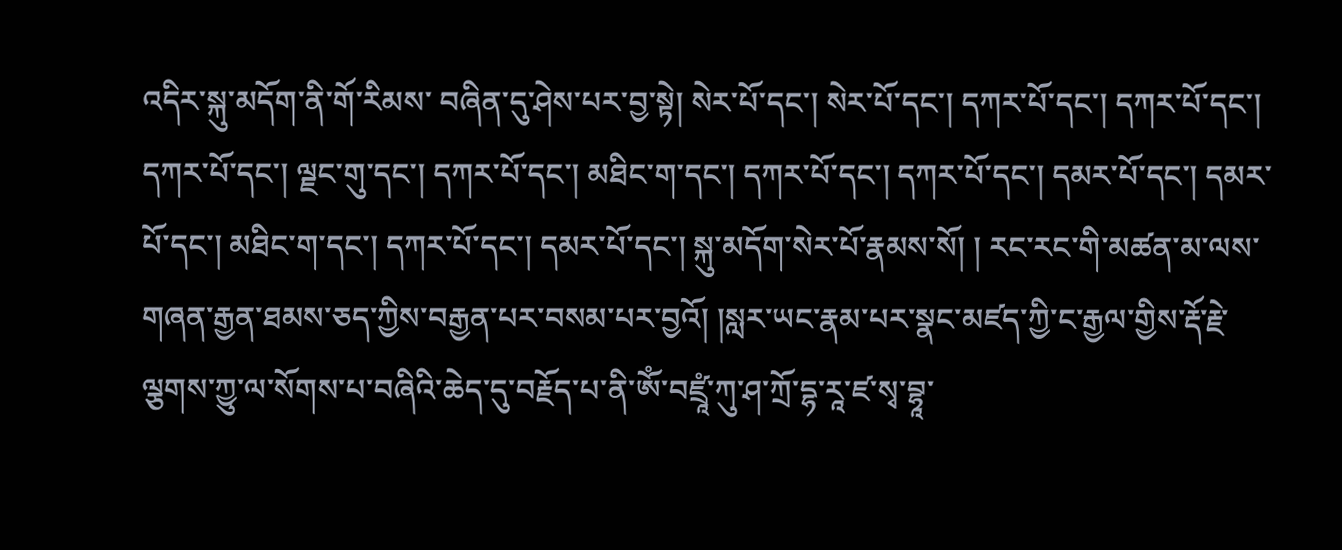འདིར་སྐུ་མདོག་ནི་གོ་རིམས་ བཞིན་དུ་ཤེས་པར་བྱ་སྟེ། སེར་པོ་དང་། སེར་པོ་དང་། དཀར་པོ་དང་། དཀར་པོ་དང་། དཀར་པོ་དང་། ལྗང་གུ་དང་། དཀར་པོ་དང་། མཐིང་ག་དང་། དཀར་པོ་དང་། དཀར་པོ་དང་། དམར་པོ་དང་། དམར་པོ་དང་། མཐིང་ག་དང་། དཀར་པོ་དང་། དམར་པོ་དང་། སྐུ་མདོག་སེར་པོ་རྣམས་སོ། ། རང་རང་གི་མཚན་མ་ལས་གཞན་རྒྱན་ཐམས་ཅད་ཀྱིས་བརྒྱན་པར་བསམ་པར་བྱའོ། །སླར་ཡང་རྣམ་པར་སྣང་མཛད་ཀྱི་ང་རྒྱལ་གྱིས་རྡོ་རྗེ་ལྕགས་ཀྱུ་ལ་སོགས་པ་བཞིའི་ཆེད་དུ་བརྗོད་པ་ནི་ཨོཾ་བཛྲཱཾ་ཀུ་ཤ་ཀྲོ་དྷ་རཱ་ཛ་སྭ་བྷཱ་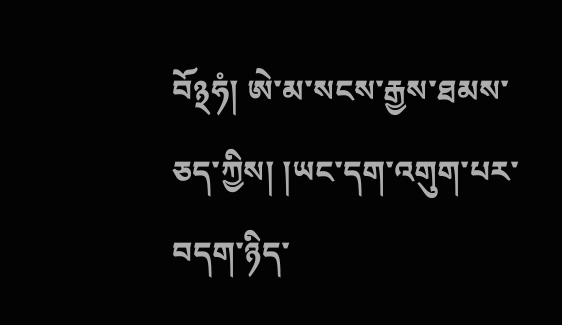བོ྅ཧཾ། ཨེ་མ་སངས་རྒྱས་ཐམས་ཅད་ཀྱིས། །ཡང་དག་འགུག་པར་བདག་ཉིད་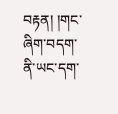བརྟན། །གང་ཞིག་བདག་ནི་ཡང་དག་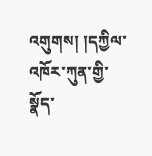འགུགས། །དཀྱིལ་འཁོར་ཀུན་གྱི་སྣོད་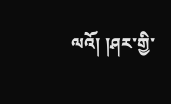ལའོ། །ཤར་གྱི་